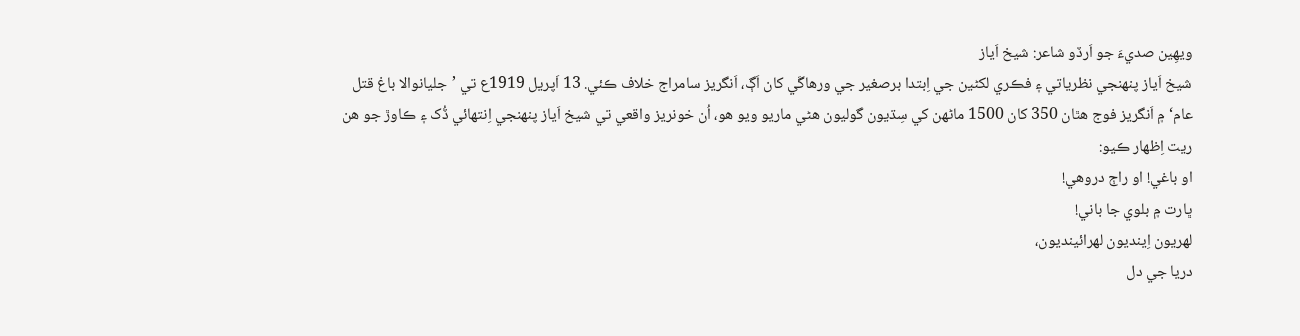ويھِين صديءَ جو اَرڏو شاعر: شيخ اَياز
شيخ اَياز پنھنجي نظرياتي ۽ فڪري لکڻين جي اِبتدا برصغير جي ورھاڱي کان اَڳ، اَنگريز سامراج خلاف ڪئي. 13 اَپريل 1919ع تي ’جليانوالا باغ قتل عام‘ ۾ اَنگريز فوج ھٿان 350 کان 1500 ماڻھن کي سِڌيون گوليون ھڻي ماريو ويو ھو، اُن خونريز واقعي تي شيخ اَياز پنھنجي اِنتھائي ڏُک ۽ ڪاوڙ جو ھن ريت اِظھار ڪيو:
او باغي! او راڄ دروھي!
ڀارت ۾ بلوي جا باني!
لھريون اِينديون لھرائينديون،
دريا جي دل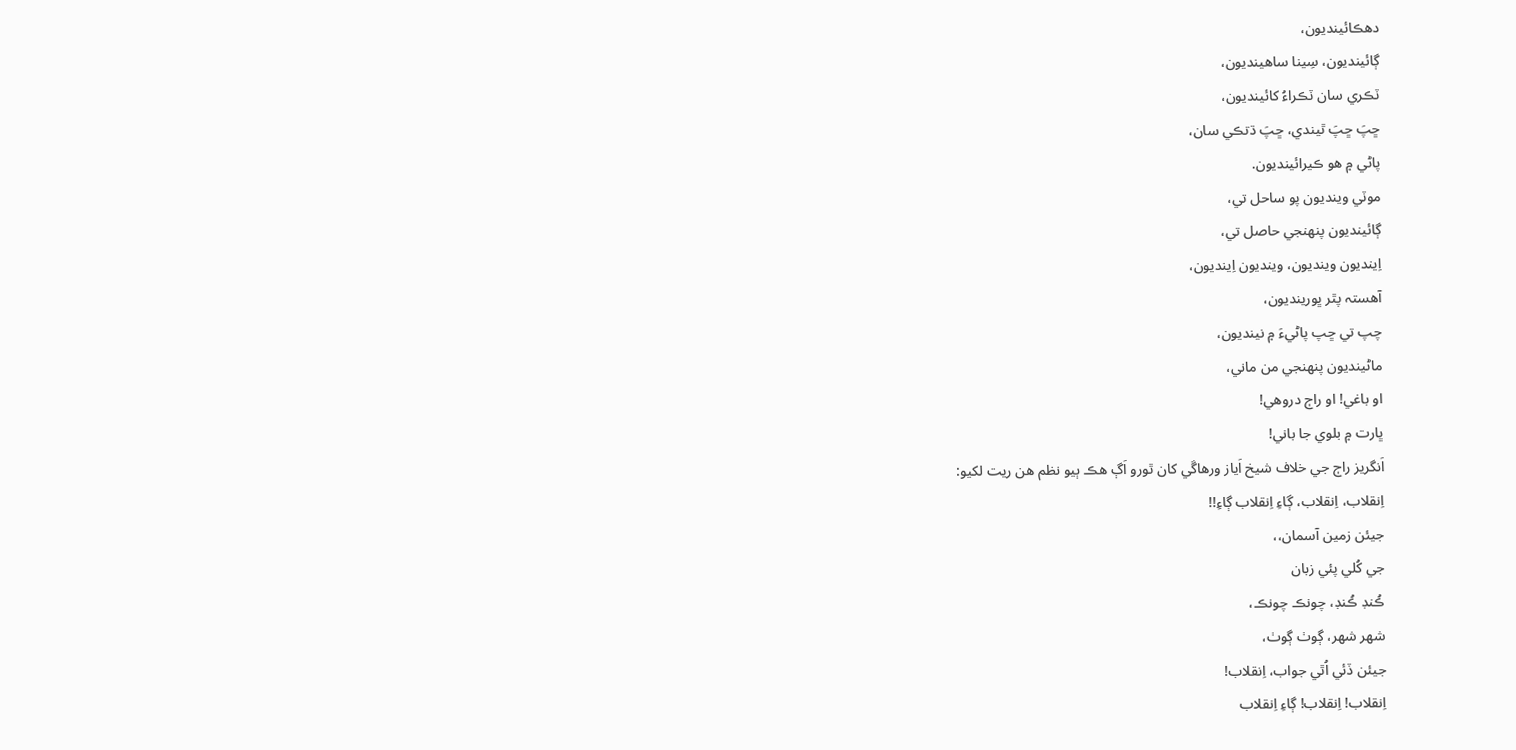دھڪائينديون،
ڳائينديون، سِينا ساھينديون،
ٽڪري سان ٽڪراءُ کائينديون،
ڇپَ ڇپَ ٿيندي، ڇپَ ڌتڪي سان،
پاڻي ۾ ھو ڪيرائينديون.
موٽي وينديون پو ساحل تي،
ڳائينديون پنھنجي حاصل تي،
اِينديون وينديون، وينديون اِينديون،
آھستہ پٿر ڀورينديون،
چپ تي ڇپ پاڻيءَ ۾ نينديون،
ماڻينديون پنھنجي من ماني،
او باغي! او راڄ دروھي!
ڀارت ۾ بلوي جا باني!
اَنگريز راڄ جي خلاف شيخ اَياز ورھاڱي کان ٿورو اَڳ ھڪ ٻيو نظم ھن ريت لکيو:
اِنقلاب، اِنقلاب، ڳاءِ اِنقلاب ڳاءِ!!
جيئن زمين آسمان،،
جي کُلي پئي زبان
ڪُنڊ ڪُنڊ، چونڪ چونڪ،
شھر شھر، ڳوٺ ڳوٺ،
جيئن ڏئي اُٿي جواب، اِنقلاب!
اِنقلاب! اِنقلاب! ڳاءِ اِنقلاب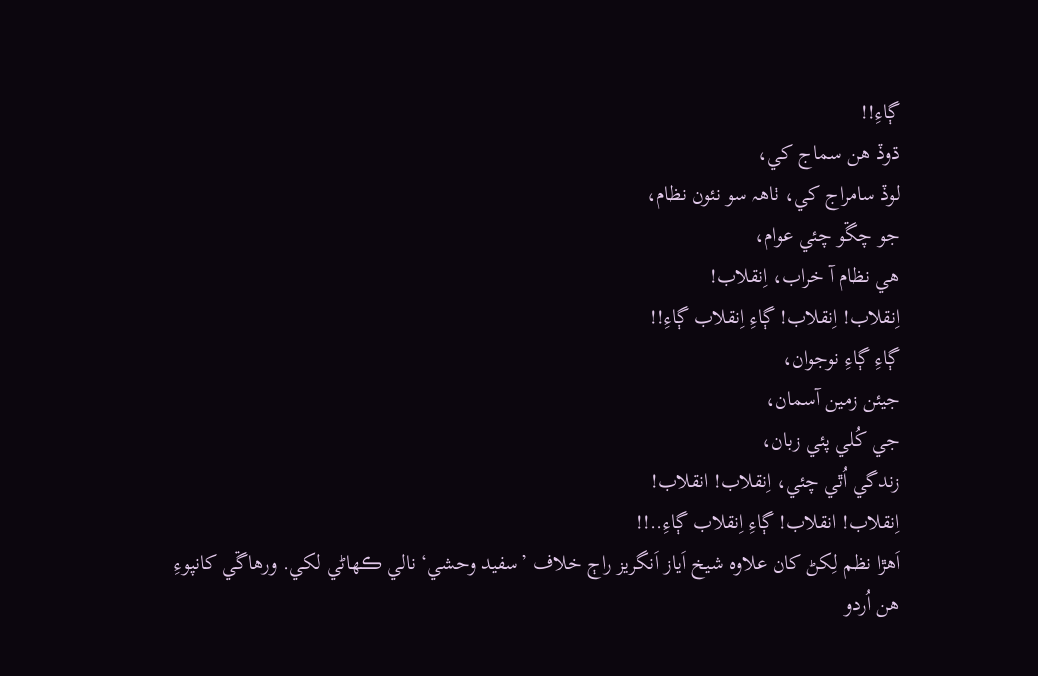ڳاءِ!!
ڌوڏ هن سماج کي،
لوڏ سامراج کي، ٺاھہ سو نئون نظام،
جو چڱو چئي عوام،
هي نظام آ خراب، اِنقلاب!
اِنقلاب! اِنقلاب! ڳاءِ اِنقلاب ڳاءِ!!
ڳاءِ ڳاءِ نوجوان،
جيئن زمين آسمان،
جي کُلي پئي زبان،
زندگي اُٿي چئي، اِنقلاب! انقلاب!
اِنقلاب! انقلاب! ڳاءِ اِنقلاب ڳاءِ..!!
اَھڙا نظم لِکڻ کان علاوہ شيخ اَياز اَنگريز راڄ خلاف ’سفيد وحشي‘ نالي ڪھاڻي لکي. ورھاڱي کانپوءِ ھن اُردو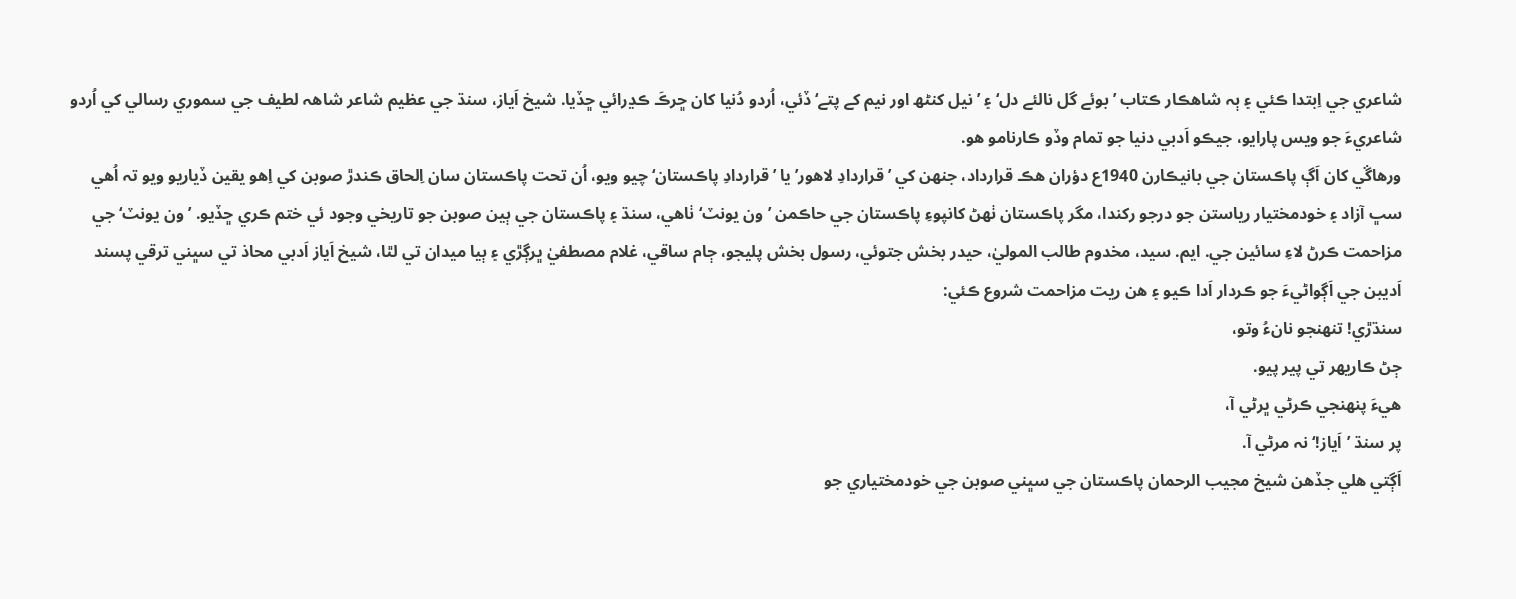شاعري جي اِبتدا ڪئي ۽ ٻہ شاھڪار ڪتاب ’بوئے گل نالئے دل‘ ۽ ’نيل کنٹھ اور نیم کے پتے‘ ڏئي، اُردو دُنيا کان ڇرڪَ ڪڍرائي ڇڏيا. شيخ اَياز، سنڌ جي عظيم شاعر شاھہ لطيف جي سموري رسالي کي اُردو شاعريءَ جو ويس پارايو، جيڪو اَدبي دنيا جو تمام وڏو ڪارنامو ھو.
ورھاڱي کان اَڳ پاڪستان جي بانيڪارن 1940ع دؤران ھڪ قرارداد، جنھن کي ’قراردادِ لاھور’ يا ’قراردادِ پاڪستان‘ چيو ويو، اُن تحت پاڪستان سان اِلحاق ڪندڙ صوبن کي اِھو يقين ڏياريو ويو تہ اُھي سڀ آزاد ۽ خودمختيار رياستن جو درجو رکندا، مگر پاڪستان ٺھڻ کانپوءِ پاڪستان جي حاڪمن ’ون يونٽ‘ ٺاھي، سنڌ ۽ پاڪستان جي ٻين صوبن جو تاريخي وجود ئي ختم ڪري ڇڏيو. ’ون يونٽ‘ جي مزاحمت ڪرڻ لاءِ سائين جي. ايم. سيد، مخدوم طالب الموليٰ، حيدر بخش جتوئي، رسول بخش پليجو، ڄام ساقي، غلام مصطفيٰ ڀرڳڙي ۽ ٻيا ميدان تي لٿا، شيخ اَياز اَدبي محاذ تي سڀني ترقي پسند اَديبن جي اَڳواڻيءَ جو ڪردار اَدا ڪيو ۽ ھن ريت مزاحمت شروع ڪئي:
سنڌڙي! تنھنجو نانءُ وتو،
ڄڻ ڪاريھر تي پير پيو.
ھيءَ پنھنجي ڪرڻي ڀرڻي آ،
پر سنڌ ’اَياز!‘ نہ مرڻي آ.
اَڳتي ھلي جڏھن شيخ مجيب الرحمان پاڪستان جي سڀني صوبن جي خودمختياري جو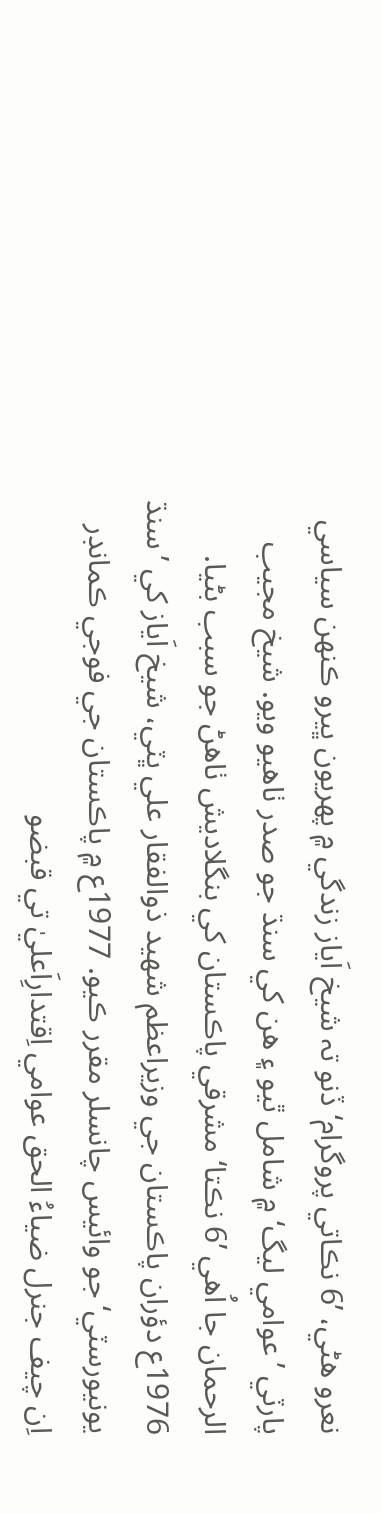نعرو ھڻي، ’6 نڪاتي پروگرام‘ ڏنو تہ شيخ اَياز زندگي ۾ پھريون ڀيرو ڪنھن سياسي پارٽي ’عوامي ليگ‘ ۾ شامل ٿيو ۽ ھن کي سنڌ جو صدر ٺاھيو ويو. شيخ مجيب الرحمان جا اُھي ’6 نڪتا‘ مشرقي پاڪستان کي بنگلاديش ٺاھڻ جو سبب بڻيا. 1976ع دؤران پاڪستان جي وزيراعظم شھيد ذوالفقار علي ڀٽي، شيخ اَياز کي ’سنڌ يونيورسٽي‘ جو وائيس چانسلر مقرر ڪيو. 1977ع ۾ پاڪستان جي فوجي ڪمانڊر اِن چيف جنرل ضياءُ الحق عوامي اِقتدارِاَعليٰ تي قبضو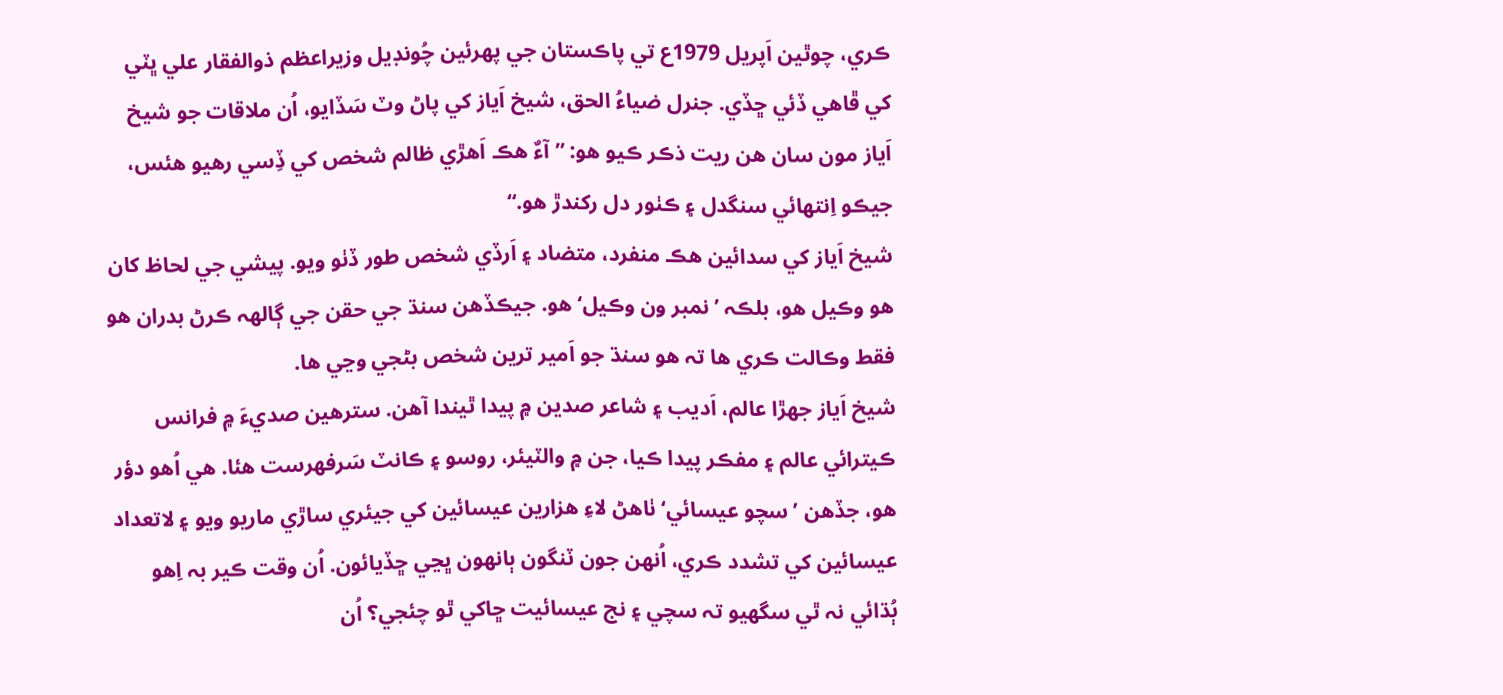ڪري، چوٿين اَپريل 1979ع تي پاڪستان جي پھرئين چُونڊيل وزيراعظم ذوالفقار علي ڀٽي کي ڦاھي ڏئي ڇڏي. جنرل ضياءُ الحق، شيخ اَياز کي پاڻ وٽ سَڏايو، اُن ملاقات جو شيخ اَياز مون سان ھن ريت ذڪر ڪيو هو: ”آءٌ ھڪ اَھڙي ظالم شخص کي ڏِسي رھيو ھئس، جيڪو اِنتھائي سنگدل ۽ ڪٺور دل رکندڙ ھو.“
شيخ اَياز کي سدائين ھڪ منفرد، متضاد ۽ اَرڏي شخص طور ڏٺو ويو. پيشي جي لحاظ کان ھو وڪيل هو، بلڪہ ’نمبر ون وڪيل‘ ھو. جيڪڏھن سنڌ جي حقن جي ڳالھہ ڪرڻ بدران هو فقط وڪالت ڪري ھا تہ ھو سنڌ جو اَمير ترين شخص بڻجي وڃي ھا.
شيخ اَياز جھڙا عالم، اَديب ۽ شاعر صدين ۾ پيدا ٿيندا آھن. سترھين صديءَ ۾ فرانس ڪيترائي عالم ۽ مفڪر پيدا ڪيا، جن ۾ والٽيئر، روسو ۽ ڪانٽ سَرفھرست ھئا. ھي اُھو دؤر ھو، جڏھن ’سچو عيسائي‘ ٺاھڻ لاءِ ھزارين عيسائين کي جيئري ساڙي ماريو ويو ۽ لاتعداد عيسائين کي تشدد ڪري، اُنھن جون ٽنگون ٻانھون ڀڃي ڇڏيائون. اُن وقت ڪير بہ اِھو ٻُڌائي نہ ٿي سگهيو تہ سچي ۽ نج عيسائيت ڇاکي ٿو چئجي؟ اُن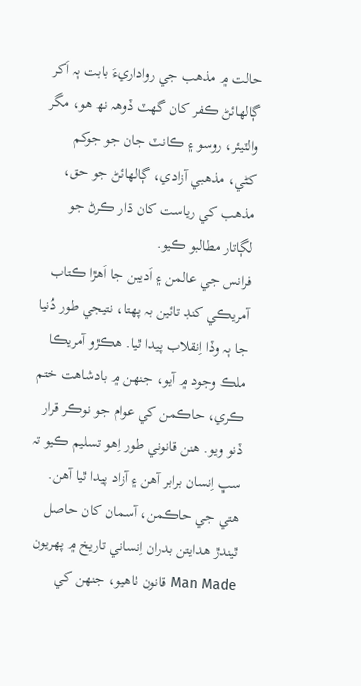حالت ۾ مذھب جي رواداريءَ بابت ٻہ اَکر ڳالھائڻ ڪفر کان گهٽ ڏوھہ نھ ھو، مگر والٽيئر، روسو ۽ ڪانٽ جان جو جوکم کڻي، مذھبي آزادي، ڳالھائڻ جو حق، مذھب کي رياست کان ڌار ڪرڻ جو لڳاتار مطالبو ڪيو.
فرانس جي عالمن ۽ اَديبن جا اَھڙا ڪتاب آمريڪي کنڊ تائين بہ پھتا، نتيجي طور دُنيا جا ٻہ وڏا اِنقلاب پيدا ٿيا. ھڪڙو آمريڪا ملڪ وجود ۾ آيو، جنھن ۾ بادشاھت ختم ڪري، حاڪمن کي عوام جو نوڪر قرار ڏنو ويو. ھنن قانوني طور اِھو تسليم ڪيو تہ سڀ اِنسان برابر آھن ۽ آزاد پيدا ٿيا آھن. ھتي جي حاڪمن، آسمان کان حاصل ٿيندڙ ھدايتن بدران اِنساني تاريخ ۾ پھريون Man Made قانون ٺاھيو، جنھن کي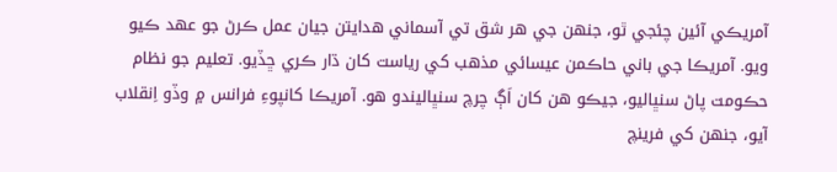آمريڪي آئين چئجي ٿو، جنھن جي ھر شق تي آسماني ھدايتن جيان عمل ڪرڻ جو عھد ڪيو ويو. آمريڪا جي باني حاڪمن عيسائي مذھب کي رياست کان ڌار ڪري ڇڏيو. تعليم جو نظام حڪومت پاڻ سنڀاليو، جيڪو ھن کان اَڳ چرچ سنڀاليندو ھو. آمريڪا کانپوءِ فرانس ۾ وڏو اِنقلاب آيو، جنھن کي فرينچ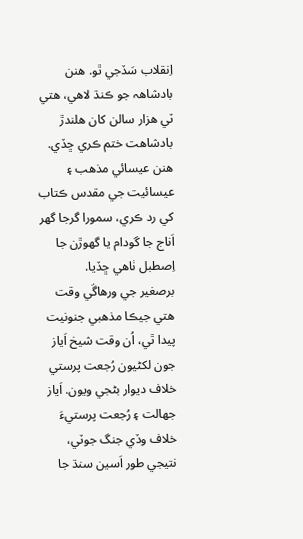اِنقلاب سَڏجي ٿو. ھنن بادشاھہ جو ڪنڌ لاھي، ھتي ٽي ھزار سالن کان ھلندڙ بادشاھت ختم ڪري ڇڏي. ھنن عيسائي مذھب ۽ عيسائيت جي مقدس ڪتاب کي رد ڪري، سمورا گرجا گهر اَناج جا گودام يا گهوڙن جا اِصطبل ٺاھي ڇڏيا.
برصغير جي ورھاڱي وقت ھتي جيڪا مذھبي جنونيت پيدا ٿي، اُن وقت شيخ اَياز جون لکڻيون رُجعت پرستي خلاف ديوار بڻجي ويون. اَياز جھالت ۽ رُجعت پرستيءَ خلاف وڏي جنگ جوٽي، نتيجي طور اَسين سنڌ جا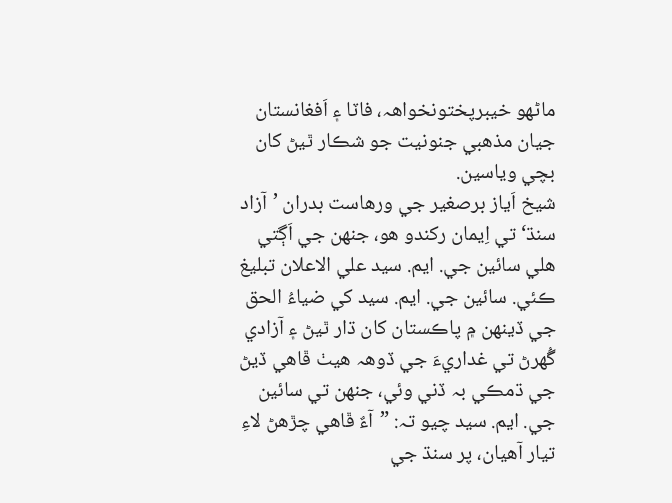ماڻھو خيبرپختونخواھہ، فاٽا ۽ اَفغانستان جيان مذھبي جنونيت جو شڪار ٿيڻ کان بچي وياسين.
شيخ اَياز برصغير جي ورھاست بدران ’آزاد سنڌ‘ تي اِيمان رکندو ھو، جنھن جي اَڳتي ھلي سائين جي. ايم. سيد علي الاعلان تبليغ ڪئي. سائين جي. ايم. سيد کي ضياءُ الحق جي ڏينھن ۾ پاڪستان کان ڌار ٿيڻ ۽ آزادي گُهرڻ تي غداريءَ جي ڏوھہ ھيٺ ڦاھي ڏيڻ جي ڌمڪي بہ ڏني وئي، جنھن تي سائين جي. ايم. سيد چيو تہ: ”آءٌ ڦاھي چڙھڻ لاءِ تيار آھيان، پر سنڌ جي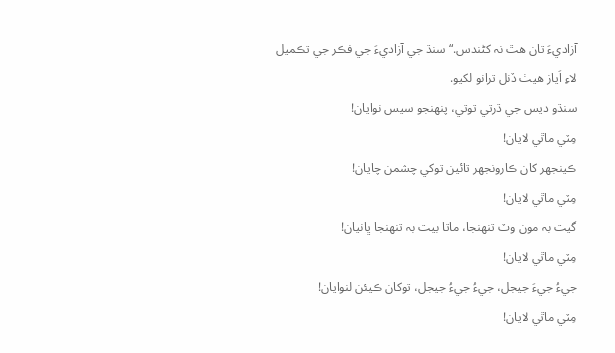آزاديءَ تان ھٿ نہ کڻندس.“ سنڌ جي آزاديءَ جي فڪر جي تڪميل لاءِ اَياز ھيٺ ڏنل ترانو لکيو.
سنڌو ديس جي ڌرتي توتي، پنھنجو سيس نوايان!
مِٽي ماٿي لايان!
ڪينجهر کان ڪارونجهر تائين توکي چشمن چايان!
مِٽي ماٿي لايان!
گيت بہ مون وٽ تنھنجا، ماتا بيت بہ تنھنجا ڀانيان!
مِٽي ماٿي لايان!
جيءُ جيءَ جيجل، جيءُ جيءُ جيجل، توکان ڪيئن لنوايان!
مِٽي ماٿي لايان!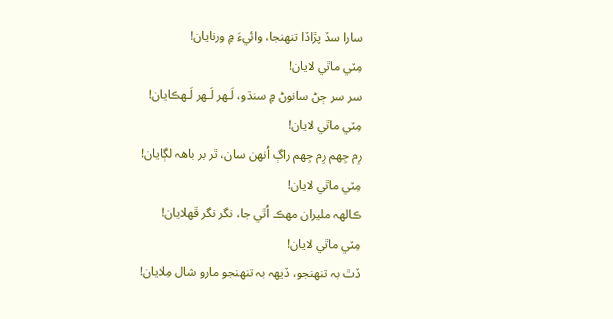سارا سڏ پڙاڏا تنھنجا، وائيءَ ۾ ورنايان!
مِٽي ماٿي لايان!
سر سر ڄڻ سانوڻ ۾ سنڌو، لَـھر لَـھر لَـھڪايان!
مِٽي ماٿي لايان!
رِم جِهم رِم جِهم راڳ اُنھن سان، ٿر بر باھہ لڳايان!
مِٽي ماٿي لايان!
ڪالھہ مليران مھڪ اُٿي جا، نگر نگر ڦھلايان!
مِٽي ماٿي لايان!
ڏٿ بہ تنھنجو، ڏيھہ بہ تنھنجو مارو شال مِلايان!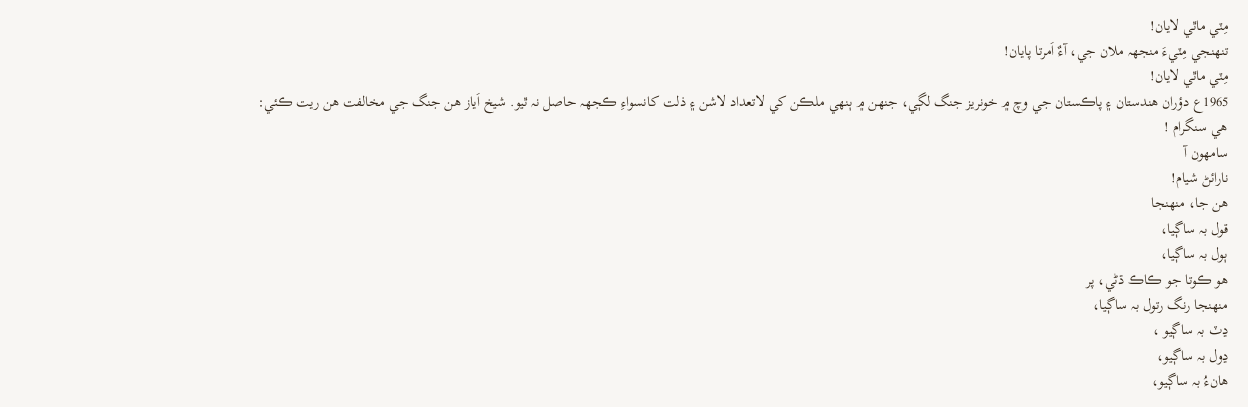مِٽي ماٿي لايان!
تنھنجي مِٽيءَ منجهہ ملان جي، آءٌ اَمرتا پايان!
مِٽي ماٿي لايان!
1965ع دؤران ھندستان ۽ پاڪستان جي وچ ۾ خونريز جنگ لڳي، جنھن ۾ ٻنھي ملڪن کي لاتعداد لاشن ۽ ذلت کانسواءِ ڪجهہ حاصل نہ ٿيو. شيخ اَياز ھن جنگ جي مخالفت ھن ريت ڪئي:
ھي سنگرام !
سامھون آ
نارائڻ شيام!
ھن جا، منھنجا
قول بہ ساڳيا،
ٻول بہ ساڳيا،
ھو ڪوتا جو ڪاڪ ڌڻي، پر
منھنجا رنگ رتول بہ ساڳيا،
ڍٽ بہ ساڳيو ،
ڍول بہ ساڳيو،
ھانءُ بہ ساڳيو،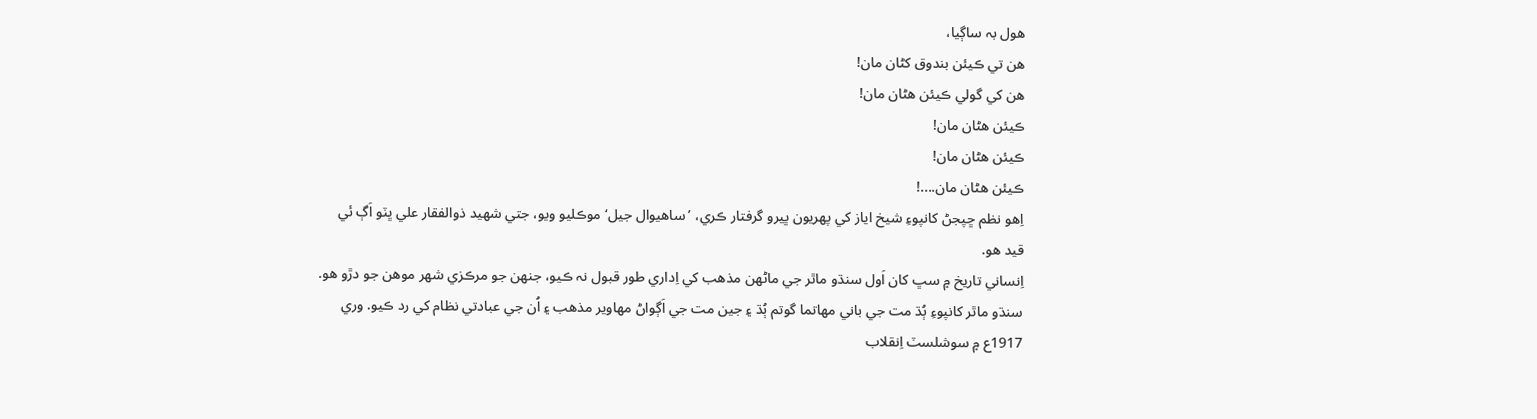ھول بہ ساڳيا،
ھن تي ڪيئن بندوق کڻان مان!
ھن کي گولي ڪيئن ھڻان مان!
ڪيئن ھڻان مان!
ڪيئن ھڻان مان!
ڪيئن ھڻان مان....!
اِھو نظم ڇپجڻ کانپوءِ شيخ اياز کي پھريون ڀيرو گرفتار ڪري، ’ساھيوال جيل‘ موڪليو ويو، جتي شھيد ذوالفقار علي ڀٽو اَڳ ئي قيد ھو.
اِنساني تاريخ ۾ سڀ کان اَول سنڌو ماٿر جي ماڻھن مذھب کي اِداري طور قبول نہ ڪيو، جنھن جو مرڪزي شھر موھن جو دڙو ھو. سنڌو ماٿر کانپوءِ ٻُڌ مت جي باني مھاتما گوتم ٻُڌ ۽ جين مت جي اَڳواڻ مھاوير مذھب ۽ اُن جي عبادتي نظام کي رد ڪيو. وري 1917ع ۾ سوشلسٽ اِنقلاب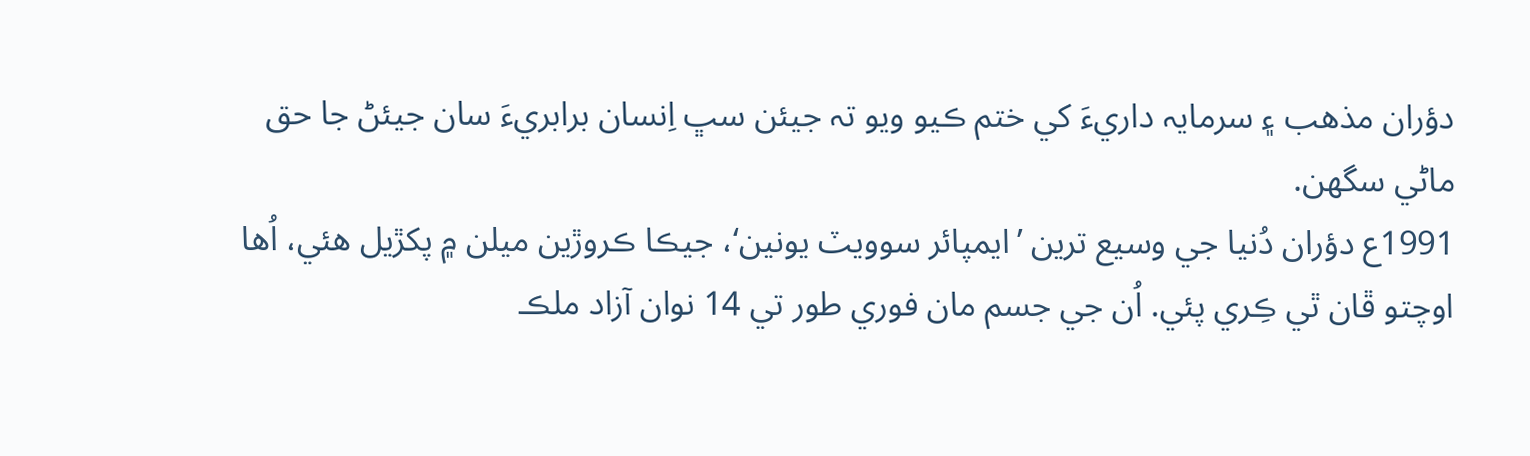دؤران مذھب ۽ سرمايہ داريءَ کي ختم ڪيو ويو تہ جيئن سڀ اِنسان برابريءَ سان جيئڻ جا حق ماڻي سگهن.
1991ع دؤران دُنيا جي وسيع ترين ’ايمپائر سوويٽ يونين‘، جيڪا ڪروڙين ميلن ۾ پکڙيل ھئي، اُھا اوچتو ڦان ٿي ڪِري پئي. اُن جي جسم مان فوري طور تي 14 نوان آزاد ملڪ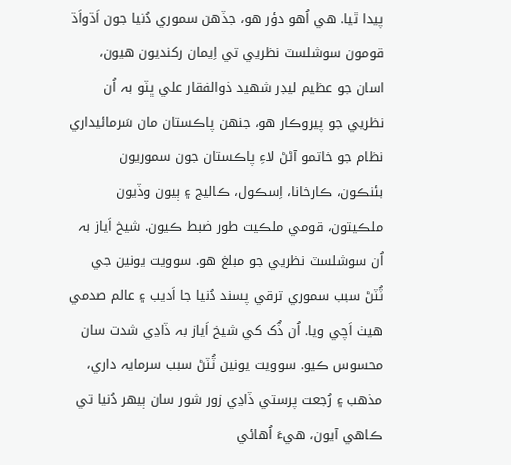پيدا ٿيا. ھي اُھو دؤر ھو، جڏھن سموري دُنيا جون اَڌواَڌ قومون سوشلسٽ نظريي تي اِيمان رکنديون ھيون، اسان جو عظيم ليڊر شھيد ذوالفقار علي ڀٽو بہ اُن نظريي جو پيروڪار ھو، جنھن پاڪستان مان سَرمائيداري نظام جو خاتمو آڻڻ لاءِ پاڪستان جون سموريون بئنڪون، ڪارخانا، اِسڪول، ڪاليج ۽ ٻيون وڏيون ملڪيتون، قومي ملڪيت طور ضبط ڪيون. شيخ اَياز بہ اُن سوشلسٽ نظريي جو مبلغ ھو. سوويت يونين جي ٽُٽڻ سبب سموري ترقي پسند دُنيا جا اَديب ۽ عالم صدمي ھيٺ اَچي ويا. اُن ڏُک کي شيخ اَياز بہ ڏاڍي شدت سان محسوس ڪيو. سوويت يونين ٽُٽڻ سبب سرمايہ داري، مذھب ۽ رُجعت پرستي ڏاڍي زور شور سان ٻيھر دُنيا تي ڪاھي آيون، هيءَ اُھائي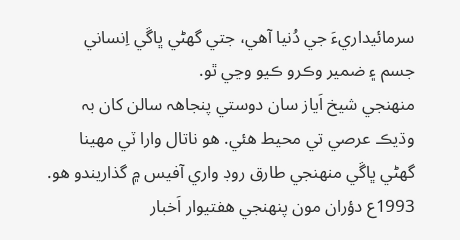سرمائيداريءَ جي دُنيا آھي، جتي گهڻي ڀاڱي اِنساني جسم ۽ ضمير وڪرو ڪيو وڃي ٿو.
منھنجي شيخ اَياز سان دوستي پنجاھہ سالن کان بہ وڌيڪ عرصي تي محيط ھئي. ھو ناتال وارا ٽي مھينا گهڻي ڀاڱي منھنجي طارق روڊ واري آفيس ۾ گذاريندو ھو. 1993ع دؤران مون پنھنجي ھفتيوار اَخبار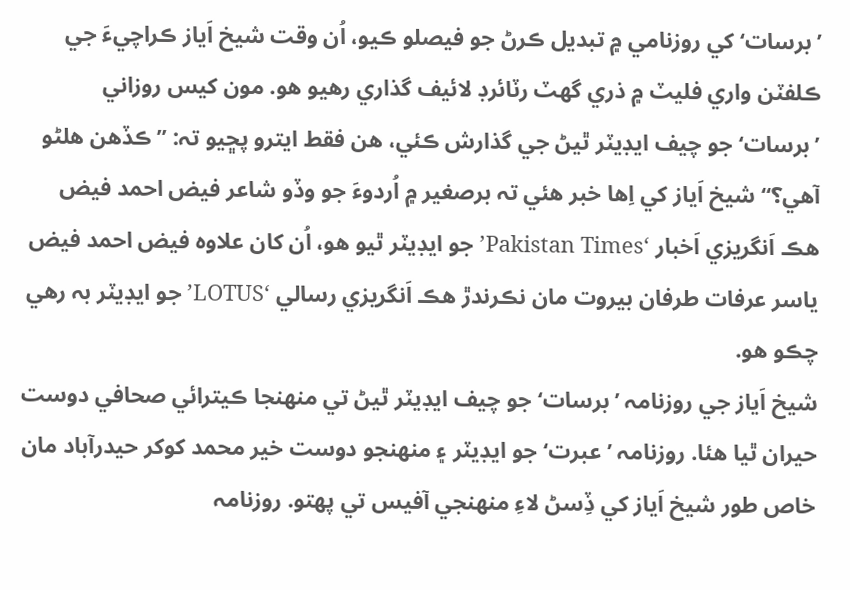’برسات‘ کي روزنامي ۾ تبديل ڪرڻ جو فيصلو ڪيو، اُن وقت شيخ اَياز ڪراچيءَ جي ڪلفٽن واري فليٽ ۾ ذري گهٽ رٽائرڊ لائيف گذاري رھيو ھو. مون کيس روزاني ’برسات‘ جو چيف ايڊيٽر ٿيڻ جي گذارش ڪئي، ھن فقط ايترو پڇيو تہ: ”ڪڏهن هلڻو آهي؟“ شيخ اَياز کي اِھا خبر ھئي تہ برصغير ۾ اُردوءَ جو وڏو شاعر فيض احمد فيض ھڪ اَنگريزي اَخبار ‘Pakistan Times’ جو ايڊيٽر ٿيو ھو، اُن کان علاوہ فيض احمد فيض ياسر عرفات طرفان بيروت مان نڪرندڙ ھڪ اَنگريزي رسالي ‘LOTUS’ جو ايڊيٽر بہ رھي چڪو ھو.
شيخ اَياز جي روزنامہ ’برسات‘ جو چيف ايڊيٽر ٿيڻ تي منھنجا ڪيترائي صحافي دوست حيران ٿيا هئا. روزنامہ ’عبرت‘ جو ايڊيٽر ۽ منھنجو دوست خير محمد کوکر حيدرآباد مان خاص طور شيخ اَياز کي ڏِسڻ لاءِ منھنجي آفيس تي پھتو. روزنامہ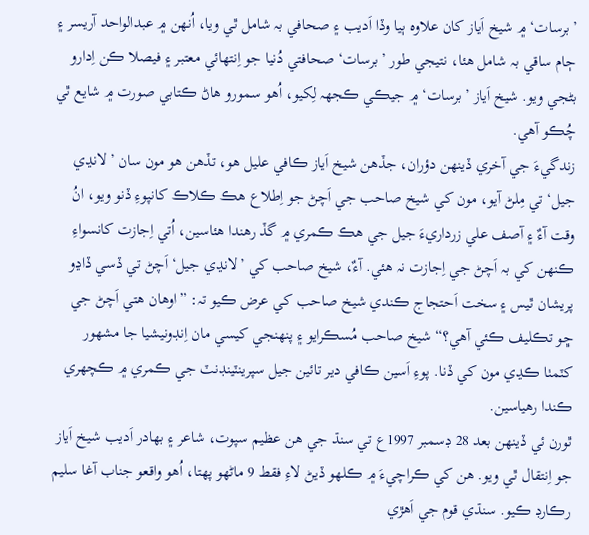’برسات‘ ۾ شيخ اَياز کان علاوہ ٻيا وڏا اَديب ۽ صحافي بہ شامل ٿي ويا، اُنھن ۾ عبدالواحد آريسر ۽ ڄام ساقي بہ شامل ھئا، نتيجي طور ’برسات‘ صحافتي دُنيا جو اِنتھائي معتبر ۽ فيصلا ڪن اِدارو بڻجي ويو. شيخ اَياز ’برسات‘ ۾ جيڪي ڪجهہ لِکيو، اُھو سمورو ھاڻ ڪتابي صورت ۾ شايع ٿي چُڪو آھي.
زندگيءَ جي آخري ڏينھن دؤران، جڏھن شيخ اَياز ڪافي عليل ھو، تڏھن ھو مون سان ’لانڍي جيل‘ تي مِلڻ آيو، مون کي شيخ صاحب جي اَچڻ جو اِطلاع ھڪ ڪلاڪ کانپوءِ ڏنو ويو، انُ وقت آءٌ ۽ آصف علي زرداريءَ جيل جي ھڪ ڪمري ۾ گڏ رھندا ھئاسين، اُتي اِجازت کانسواءِ ڪنھن کي بہ اَچڻ جي اِجازت نہ ھئي. آءٌ، شيخ صاحب کي ’لانڍي جيل‘ اَچڻ تي ڏسي ڏاڍو پريشان ٿيس ۽ سخت اَحتجاج ڪندي شيخ صاحب کي عرض ڪيو تہ: ”اوھان ھتي اَچڻ جي ڇو تڪليف ڪئي آھي؟“ شيخ صاحب مُسڪرايو ۽ پنھنجي کيسي مان اِنڊونيشيا جا مشھور کٽمٺا ڪڍي مون کي ڏنا. پوءِ اَسين ڪافي دير تائين جيل سپرينٽينڊنٽ جي ڪمري ۾ ڪچھري ڪندا رھياسين.
ٿورن ئي ڏينھن بعد 28 ڊسمبر 1997ع تي سنڌ جي ھن عظيم سپوت، شاعر ۽ بھادر اَديب شيخ اَياز جو اِنتقال ٿي ويو. ھن کي ڪراچيءَ ۾ ڪلھو ڏيڻ لاءِ فقط 9 ماڻھو پھتا، اُھو واقعو جناب آغا سليم رڪارڊ ڪيو. سنڌي قوم جي اَھڙي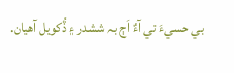بي حسيءَ تي آءٌ اَڄ بہ ششدر ۽ ڏُکويل آھيان.